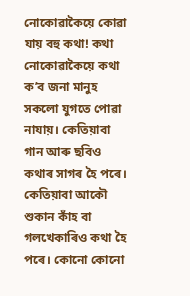নোকোৱাকৈয়ে কোৱা যায় বহু কথা! কথা নোকোৱাকৈয়ে কথা ক’ব জনা মানুহ সকলো যুগতে পোৱা নাযায়। কেতিয়াবা গান আৰু ছবিও কথাৰ সাগৰ হৈ পৰে। কেতিয়াবা আকৌ শুকান কাঁহ বা গলখেকাৰিও কথা হৈ পৰে। কোনো কোনো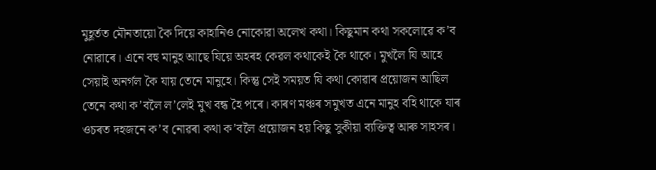মুহূৰ্তত মৌনতায়ো কৈ দিয়ে কাহানিও নোকোৱা অলেখ কথা। কিছুমান কথা সকলোৱে ক’ব নোৱাৰে। এনে বহু মানুহ আছে যিয়ে অহৰহ কেৱল কথাকেই কৈ থাকে। মুখলৈ যি আহে সেয়াই অনৰ্গল কৈ যায় তেনে মানুহে। কিন্তু সেই সময়ত যি কথা কোৱাৰ প্ৰয়োজন আছিল তেনে কথা ক’বলৈ ল’লেই মুখ বন্ধ হৈ পৰে। কাৰণ মঞ্চৰ সমুখত এনে মানুহ বহি থাকে যাৰ ওচৰত দহজনে ক’ব নোৱৰা কথা ক’বলৈ প্ৰয়োজন হয় কিছু সুকীয়া ব্যক্তিত্ব আৰু সাহসৰ।